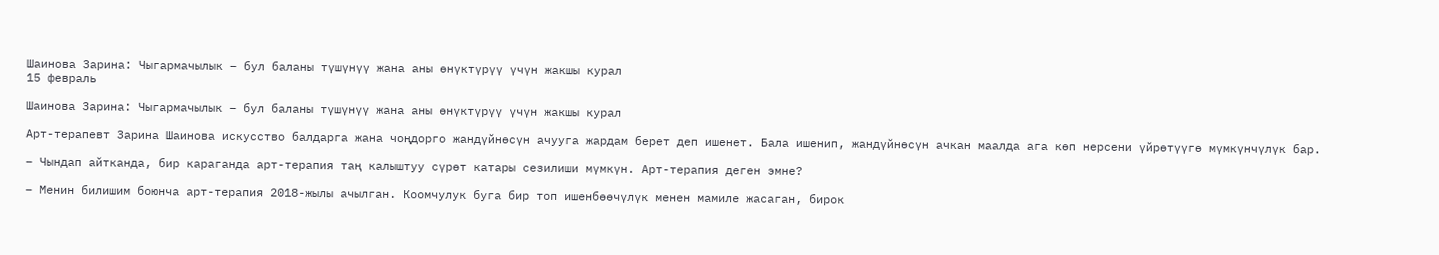Шаинова Зарина: Чыгармачылык – бул баланы түшүнүү жана аны өнүктүрүү үчүн жакшы курал
15 февраль

Шаинова Зарина: Чыгармачылык – бул баланы түшүнүү жана аны өнүктүрүү үчүн жакшы курал

Арт-терапевт Зарина Шаинова искусство балдарга жана чоңдорго жандүйнөсүн ачууга жардам берет деп ишенет. Бала ишенип, жандүйнөсүн ачкан маалда ага көп нерсени үйрөтүүгө мүмкүнчүлүк бар.

– Чындап айтканда, бир караганда арт-терапия таң калыштуу сүрөт катары сезилиши мүмкүн. Арт-терапия деген эмне?

– Менин билишим боюнча арт-терапия 2018-жылы ачылган. Коомчулук буга бир топ ишенбөөчүлүк менен мамиле жасаган, бирок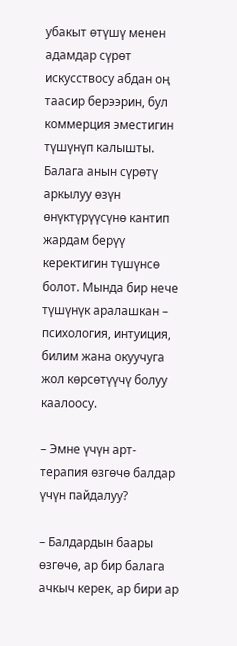убакыт өтүшү менен адамдар сүрөт искусствосу абдан оң таасир берээрин, бул коммерция эместигин түшүнүп калышты. Балага анын сүрөтү аркылуу өзүн өнүктүрүүсүнө кантип жардам берүү керектигин түшүнсө болот. Мында бир нече түшүнүк аралашкан – психология, интуиция, билим жана окуучуга жол көрсөтүүчү болуу каалоосу.

– Эмне үчүн арт-терапия өзгөчө балдар үчүн пайдалуу?

– Балдардын баары өзгөчө, ар бир балага ачкыч керек, ар бири ар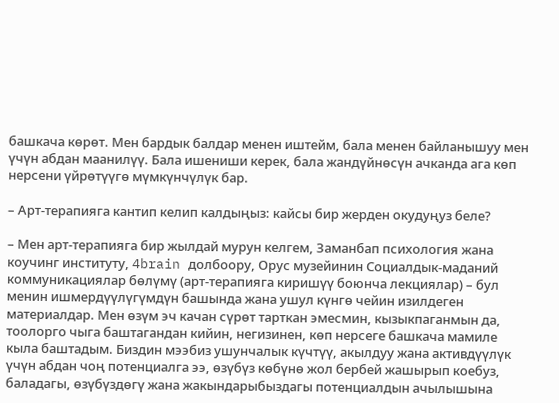башкача көрөт. Мен бардык балдар менен иштейм, бала менен байланышуу мен үчүн абдан маанилүү. Бала ишениши керек, бала жандүйнөсүн ачканда ага көп нерсени үйрөтүүгө мүмкүнчүлүк бар.

– Арт-терапияга кантип келип калдыңыз: кайсы бир жерден окудуңуз беле?

– Мен арт-терапияга бир жылдай мурун келгем, Заманбап психология жана коучинг институту, 4brain долбоору, Орус музейинин Социалдык-маданий коммуникациялар бөлүмү (арт-терапияга киришүү боюнча лекциялар) – бул менин ишмердүүлүгүмдүн башында жана ушул күнгө чейин изилдеген материалдар. Мен өзүм эч качан сүрөт тарткан эмесмин, кызыкпаганмын да, тоолорго чыга баштагандан кийин, негизинен, көп нерсеге башкача мамиле кыла баштадым. Биздин мээбиз ушунчалык күчтүү, акылдуу жана активдүүлүк үчүн абдан чоң потенциалга ээ, өзүбүз көбүнө жол бербей жашырып коебуз, баладагы, өзүбүздөгү жана жакындарыбыздагы потенциалдын ачылышына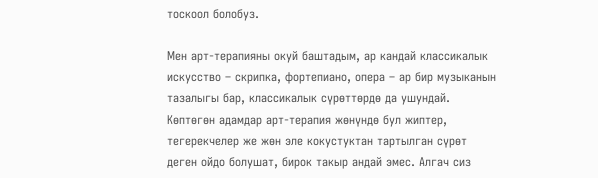тоскоол болобуз.

Мен арт-терапияны окуй баштадым, ар кандай классикалык искусство – скрипка, фортепиано, опера – ар бир музыканын тазалыгы бар, классикалык сүрөттөрдө да ушундай. Көптөгөн адамдар арт-терапия жөнүндө бул жиптер, тегерекчелер же жөн эле кокустуктан тартылган сүрөт деген ойдо болушат, бирок такыр андай эмес. Алгач сиз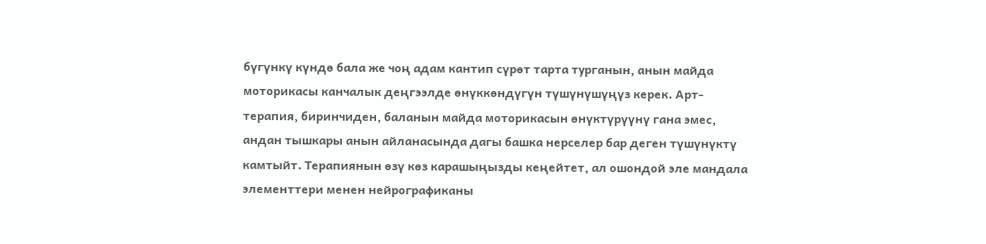бүгүнкү күндө бала же чоң адам кантип сүрөт тарта турганын, анын майда моторикасы канчалык деңгээлде өнүккөндүгүн түшүнүшүңүз керек. Арт-терапия, биринчиден, баланын майда моторикасын өнүктүрүүнү гана эмес, андан тышкары анын айланасында дагы башка нерселер бар деген түшүнүктү камтыйт. Терапиянын өзү көз карашыңызды кеңейтет, ал ошондой эле мандала элементтери менен нейрографиканы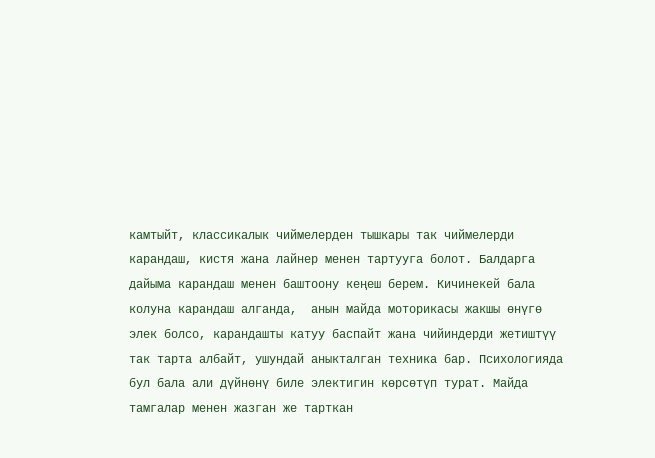камтыйт, классикалык чиймелерден тышкары так чиймелерди карандаш, кистя жана лайнер менен тартууга болот. Балдарга дайыма карандаш менен баштоону кеңеш берем. Кичинекей бала колуна карандаш алганда,  анын майда моторикасы жакшы өнүгө элек болсо, карандашты катуу баспайт жана чийиндерди жетиштүү так тарта албайт, ушундай аныкталган техника бар. Психологияда бул бала али дүйнөнү биле электигин көрсөтүп турат. Майда тамгалар менен жазган же тарткан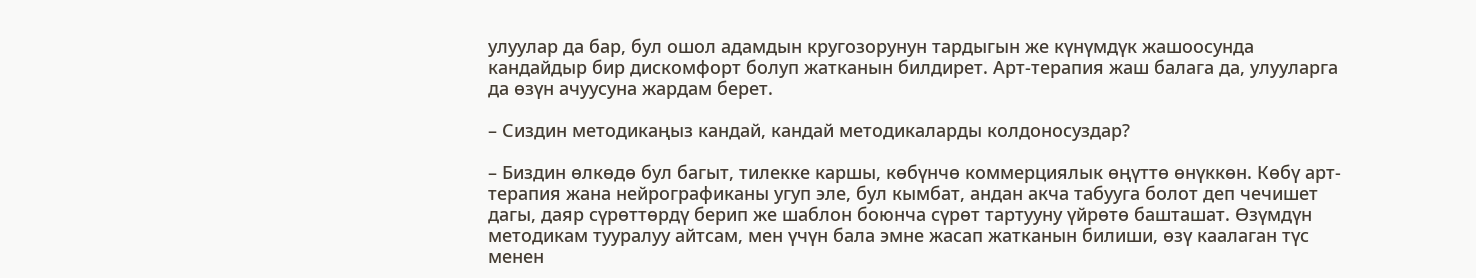улуулар да бар, бул ошол адамдын кругозорунун тардыгын же күнүмдүк жашоосунда кандайдыр бир дискомфорт болуп жатканын билдирет. Арт-терапия жаш балага да, улууларга да өзүн ачуусуна жардам берет.

– Сиздин методикаңыз кандай, кандай методикаларды колдоносуздар?

– Биздин өлкөдө бул багыт, тилекке каршы, көбүнчө коммерциялык өңүттө өнүккөн. Көбү арт-терапия жана нейрографиканы угуп эле, бул кымбат, андан акча табууга болот деп чечишет дагы, даяр сүрөттөрдү берип же шаблон боюнча сүрөт тартууну үйрөтө башташат. Өзүмдүн методикам тууралуу айтсам, мен үчүн бала эмне жасап жатканын билиши, өзү каалаган түс менен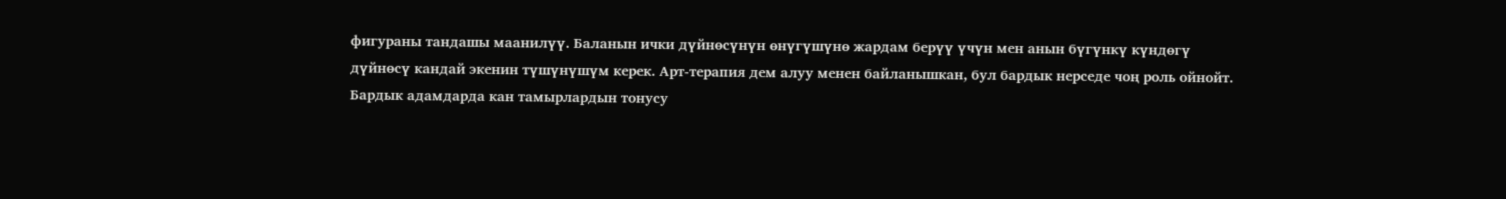фигураны тандашы маанилүү. Баланын ички дүйнөсүнүн өнүгүшүнө жардам берүү үчүн мен анын бүгүнкү күндөгү дүйнөсү кандай экенин түшүнүшүм керек. Арт-терапия дем алуу менен байланышкан, бул бардык нерседе чоң роль ойнойт. Бардык адамдарда кан тамырлардын тонусу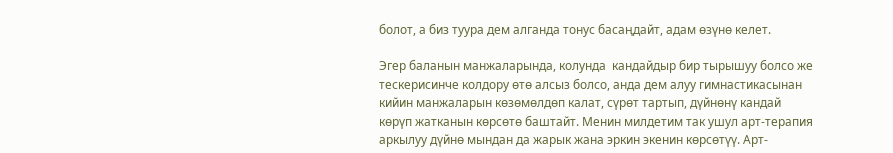болот, а биз туура дем алганда тонус басаңдайт, адам өзүнө келет.

Эгер баланын манжаларында, колунда  кандайдыр бир тырышуу болсо же тескерисинче колдору өтө алсыз болсо, анда дем алуу гимнастикасынан кийин манжаларын көзөмөлдөп калат, сүрөт тартып, дүйнөнү кандай көрүп жатканын көрсөтө баштайт. Менин милдетим так ушул арт-терапия аркылуу дүйнө мындан да жарык жана эркин экенин көрсөтүү. Арт-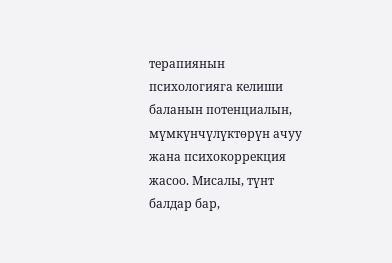терапиянын психологияга келиши баланын потенциалын, мүмкүнчүлүктөрүн ачуу жана психокоррекция жасоо. Мисалы, түнт балдар бар,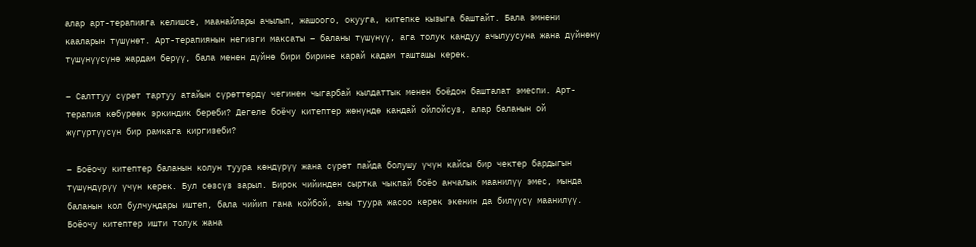алар арт-терапияга келишсе, маанайлары ачылып, жашоого, окууга, китепке кызыга баштайт. Бала эмнени кааларын түшүнөт. Арт-терапиянын негизги максаты – баланы түшүнүү, ага толук кандуу ачылуусуна жана дүйнөнү түшүнүүсүнө жардам берүү, бала менен дүйнө бири бирине карай кадам ташташы керек.

– Салттуу сүрөт тартуу атайын сүрөттөрдү чегинен чыгарбай кылдаттык менен боёдон башталат эмеспи. Арт-терапия көбүрөөк эркиндик береби? Дегеле боёчу китептер жөнүндө кандай ойлойсуз, алар баланын ой жүгүртүүсүн бир рамкага киргизеби?

– Боёочу китептер баланын колун туура көндүрүү жана сүрөт пайда болушу үчүн кайсы бир чектер бардыгын түшүндүрүү үчүн керек. Бул сөзсүз зарыл. Бирок чийинден сыртка чыкпай боёо анчалык маанилүү эмес, мында баланын кол булчуңдары иштеп, бала чийип гана койбой, аны туура жасоо керек экенин да билүүсү маанилүү. Боёочу китептер ишти толук жана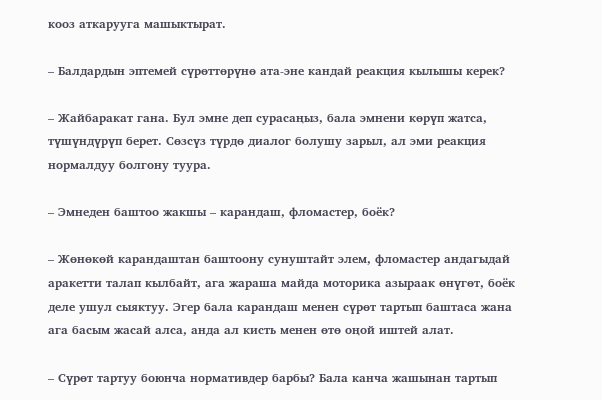кооз аткарууга машыктырат.

– Балдардын эптемей сүрөттөрүнө ата-эне кандай реакция кылышы керек?

– Жайбаракат гана. Бул эмне деп сурасаңыз, бала эмнени көрүп жатса, түшүндүрүп берет. Сөзсүз түрдө диалог болушу зарыл, ал эми реакция нормалдуу болгону туура.

– Эмнеден баштоо жакшы – карандаш, фломастер, боёк?

– Жөнөкөй карандаштан баштоону сунуштайт элем, фломастер андагыдай аракетти талап кылбайт, ага жараша майда моторика азыраак өнүгөт, боёк деле ушул сыяктуу. Эгер бала карандаш менен сүрөт тартып баштаса жана ага басым жасай алса, анда ал кисть менен өтө оңой иштей алат.

– Сүрөт тартуу боюнча нормативдер барбы? Бала канча жашынан тартып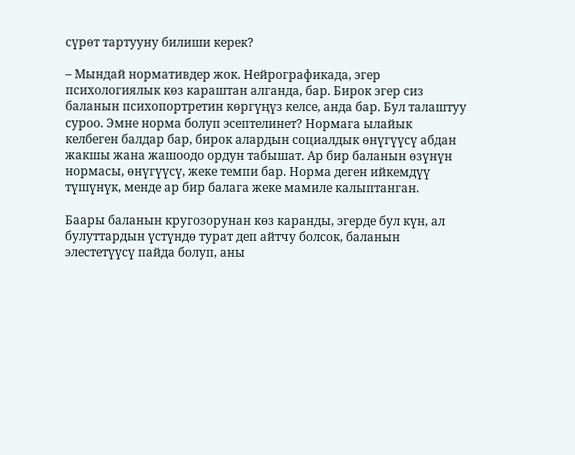сүрөт тартууну билиши керек?

– Мындай нормативдер жок. Нейрографикада, эгер психологиялык көз караштан алганда, бар. Бирок эгер сиз баланын психопортретин көргүңүз келсе, анда бар. Бул талаштуу суроо. Эмне норма болуп эсептелинет? Нормага ылайык келбеген балдар бар, бирок алардын социалдык өнүгүүсү абдан жакшы жана жашоодо ордун табышат. Ар бир баланын өзүнүн нормасы, өнүгүүсү, жеке темпи бар. Норма деген ийкемдүү түшүнүк, менде ар бир балага жеке мамиле калыптанган.

Баары баланын кругозорунан көз каранды, эгерде бул күн, ал булуттардын үстүндө турат деп айтчу болсок, баланын элестетүүсү пайда болуп, аны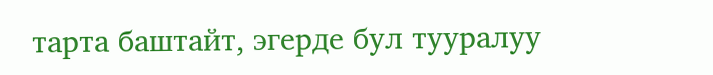тарта баштайт, эгерде бул тууралуу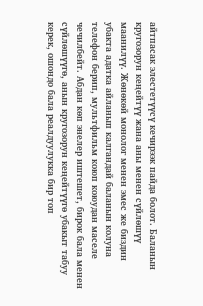айтпасак элестетүүсү кечирээк пайда болот. Баланын кругозорун кеңейтүү жана аны менен сүйлөшүү маанилүү. Жөнөкөй монолог менен эмес же биздин убакта адатка айланып калгандай баланын колуна телефон берип, мультфильм коюп коюудан маселе чечилбейт. Абдан көп энелер иштешет, бирок бала менен сүйлөшүүгө, анын кругозорун кеңейтүүгө убакыт табуу керек, ошондо бала реалдуулукка бир топ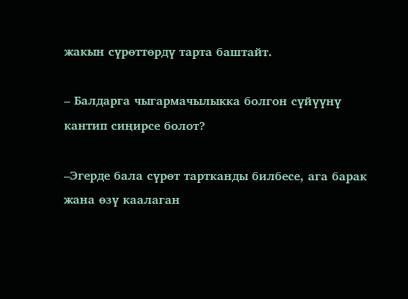жакын сүрөттөрдү тарта баштайт.

– Балдарга чыгармачылыкка болгон сүйүүнү кантип сиңирсе болот?

–Эгерде бала сүрөт тартканды билбесе, ага барак жана өзү каалаган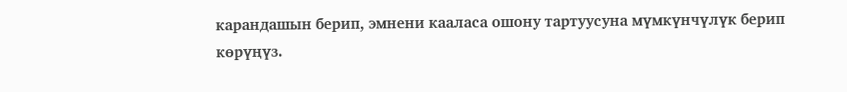карандашын берип, эмнени кааласа ошону тартуусуна мүмкүнчүлүк берип көрүңүз.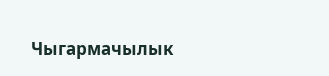Чыгармачылык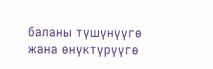баланы түшүнүүгө жана өнүктүрүүгө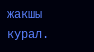жакшы курал.